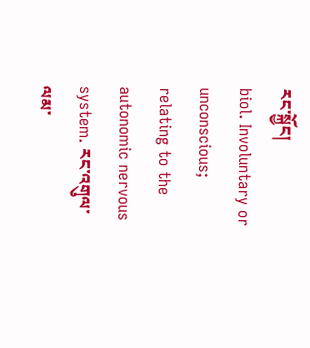རང་སྐྱོང།
biol. Involuntary or unconscious; relating to the autonomic nervous system. རང་འགུལ་ལམ་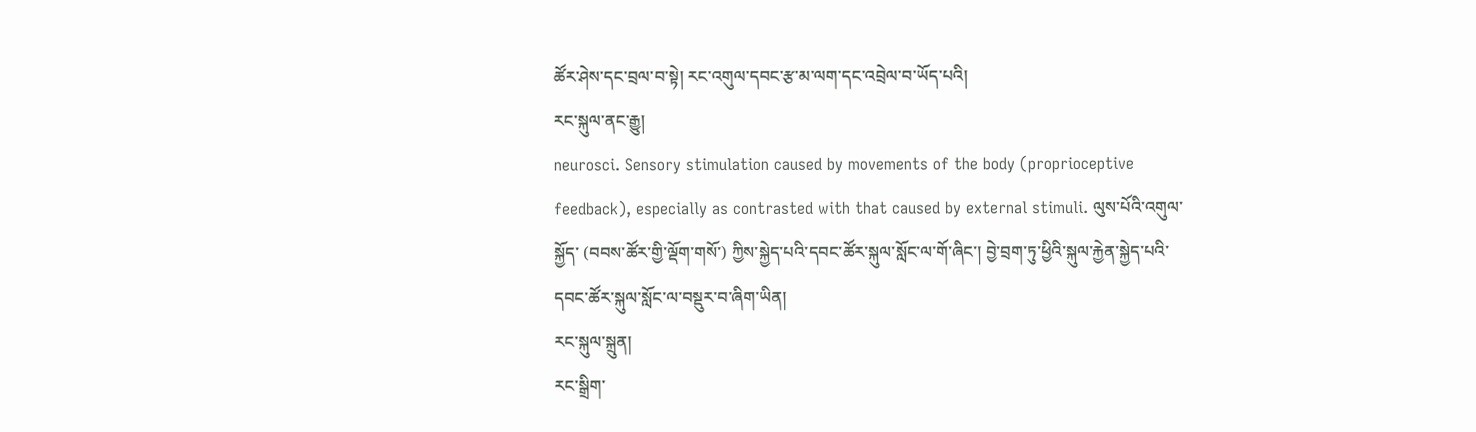ཚོར་ཤེས་དང་བྲལ་བ་སྟེ། རང་འགུལ་དབང་རྩ་མ་ལག་དང་འབྲེལ་བ་ཡོད་པའི།
རང་སྐུལ་ནང་རྒྱུ།
neurosci. Sensory stimulation caused by movements of the body (proprioceptive feedback), especially as contrasted with that caused by external stimuli. ལུས་པོའི་འགུལ་སྐྱོད་ (བབས་ཚོར་གྱི་ལྡོག་གསོ་) ཀྱིས་སྐྱེད་པའི་དབང་ཚོར་སྐུལ་སློང་ལ་གོ་ཞིང་། བྱེ་བྲག་ཏུ་ཕྱིའི་སྐུལ་རྐྱེན་སྐྱེད་པའི་དབང་ཚོར་སྐུལ་སློང་ལ་བསྡུར་བ་ཞིག་ཡིན།
རང་སྐུལ་སྐྲུན།
རང་སྒྲིག་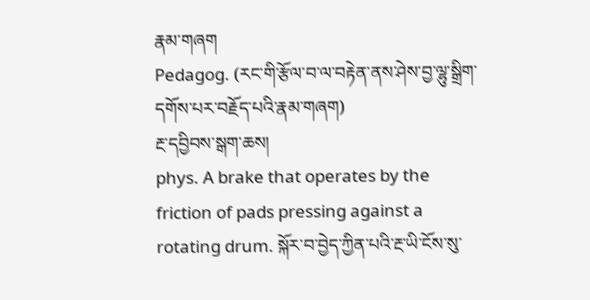རྣམ་གཞག
Pedagog. (རང་གི་རྩོལ་བ་ལ་བརྟེན་ནས་ཤེས་བྱ་ལྷུ་སྒྲིག་དགོས་པར་བརྗོད་པའི་རྣམ་གཞག)
རྔ་དབྱིབས་སྒག་ཆས།
phys. A brake that operates by the friction of pads pressing against a rotating drum. སྐོར་བ་བྱེད་ཀྱིན་པའི་རྔ་ཡི་ངོས་སུ་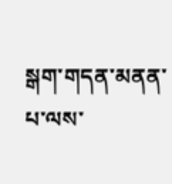སྒག་གདན་མནན་པ་ལས་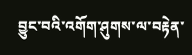བྱུང་བའི་འགོག་ཤུགས་ལ་བརྟེན་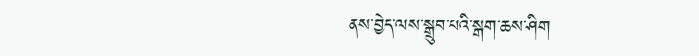ནས་བྱེད་ལས་སྒྲུབ་པའི་སྒག་ཆས་ཤིག